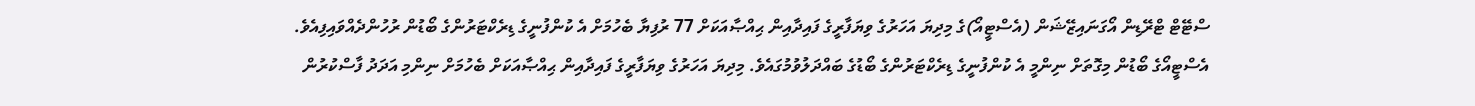ސްޓޭޓް ޓްރޭޑިން އޯގަނައިޒޭޝަން (އެސްޓީއޯ)ގެ މިދިޔަ އަހަރުގެ ވިޔަފާރީގެ ފައިދާއިން ޙިއްޞާއަކަށް 77 ރުފިޔާ ބެހުމަށް އެ ކުންފުނީގެ ޑިރެކްޓަރުންގެ ބޯޑުން ރުހުންދެއްވައިފިއެވެ.
އެސްޓީއޯގެ ބޯޑުން މިގޮތަށް ނިންމީ އެ ކުންފުނީގެ ޑިރެކްޓަރުންގެ ބޯޑުގެ ބައްދަލުވުމުގައެވެ. މިދިޔަ އަހަރުގެ ވިޔަފާރީގެ ފައިދާއިން ޙިއްޞާއަކަށް ބެހުމަށް ނިންމި އަދަދު ފާސްކުރުން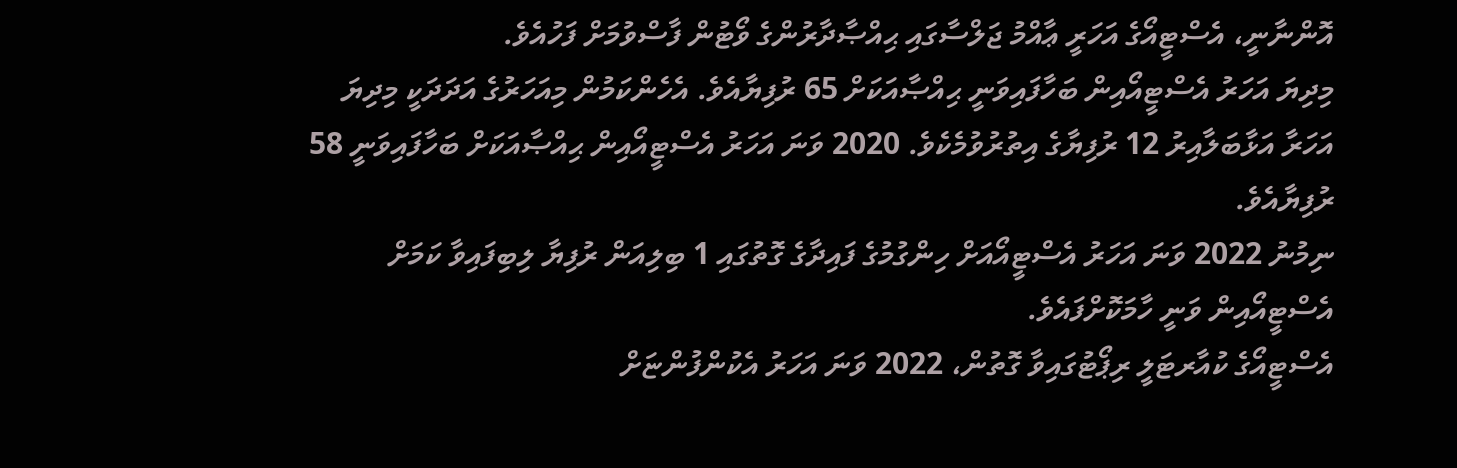އޮންނާނީ، އެސްޓީއޯގެ އަހަރީ ޢާއްމު ޖަލްސާގައި ޙިއްޞާދާރުންގެ ވޯޓުން ފާސްވުމަށް ފަހުއެވެ.
މިދިޔަ އަހަރު އެސްޓީއޯއިން ބަހާފައިވަނީ ޙިއްޞާއަކަށް 65 ރުފިޔާއެވެ. އެހެންކަމުން މިއަހަރުގެ އަދަދަކީ މިދިޔަ އަހަރާ އަޅާބަލާއިރު 12 ރުފިޔާގެ އިތުރުވުމެކެވެ. 2020 ވަނަ އަހަރު އެސްޓީއޯއިން ޙިއްޞާއަކަށް ބަހާފައިވަނީ 58 ރުފިޔާއެވެ.
ނިމުނު 2022 ވަނަ އަހަރު އެސްޓީއޯއަށް ހިންގުމުގެ ފައިދާގެ ގޮތުގައި 1 ބިލިއަން ރުފިޔާ ލިބިފައިވާ ކަމަށް އެސްޓީއޯއިން ވަނީ ހާމަކޮށްފައެވެ.
އެސްޓީއޯގެ ކުއާރޓަލީ ރިޕޯޓުގައިވާ ގޮތުން، 2022 ވަނަ އަހަރު އެކުންފުންޏަށް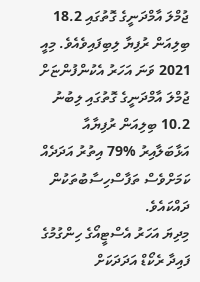ޖުމްލަ އާމްދަނީގެ ގޮތުގައި 18.2 ބިލިއަން ރުފިޔާ ލިބިފައިވެއެވެ. މިއީ 2021 ވަނަ އަހަރު އެކުންފުންޏަށް ޖުމްލަ އާމްދަނީގެ ގޮތުގައި ލިބުނު 10.2 ބިލިއަން ރުފިޔާއާ އަޅާބަލާއިރު %79 އިތުރު އަދަދެއް ކަމަށްވެސް ތަފާސްހިސާބުތަކުން ދައްކައެވެ.
މިދިޔަ އަހަރު އެސްޓީއޯގެ ހިންގުމުގެ ފައިދާ ރެކޯޑް އަދަދަކަށް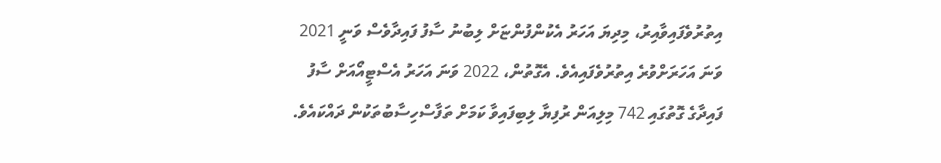އިތުރުވެފައިވާއިރު، މިދިޔަ އަހަރު އެކުންފުންޏަށް ލިބުނު ސާފު ފައިދާވެސް ވަނީ 2021 ވަނަ އަހަރަށްވުރެ އިތުރުވެފައިއެވެ. އެގޮތުން، 2022 ވަނަ އަހަރު އެސްޓީއޯއަށް ސާފު ފައިދާގެ ގޮތުގައި 742 މިލިއަން ރުފިޔާ ލިބިފައިވާ ކަމަށް ތަފާސްހިސާބުތަކުން ދައްކައެވެ.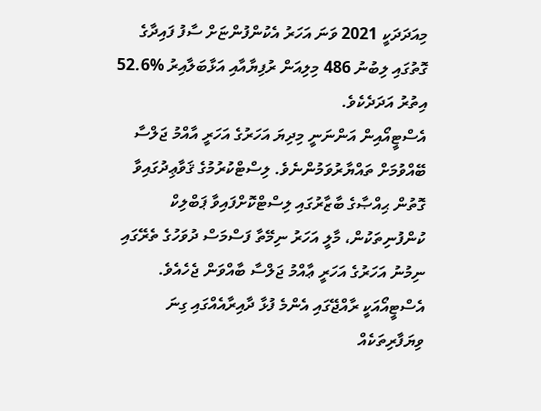މިއަދަދަކީ 2021 ވަނަ އަހަރު އެކުންފުންޏަށް ސާފު ފައިދާގެ ގޮތުގައި ލިބުނު 486 މިލިއަން ރުފިޔާއާއި އަޅާބަލާއިރު %52.6 އިތުރު އަދަދެކެވެ.
އެސްޓީއޯއިން އަންނަނީ މިދިޔަ އަހަރުގެ އަހަރީ އާއްމު ޖަލްސާ ބޭއްވުމަށް ތައްޔާރުވަމުންނެވެ. ލިސްޓްކުރުމުގެ ޤަވާޢިދުގައިވާ ގޮތުން ޙިއްޞާގެ ބާޒާރުގައި ލިސްޓްކޮށްފައިވާ ޕަބްލިކް ކުންފުނިތަކުން، މާލީ އަހަރު ނިމޭތާ ފަސްމަސް ދުވަހުގެ ތެރޭގައި ނިމުނު އަހަރުގެ އަހަރީ ޢާއްމު ޖަލްސާ ބާއްވަން ޖެހެއެވެ.
އެސްޓީއޯއަކީ ރާއްޖޭގައި އެންމެ ފުޅާ ދާއިރާއެއްގައި ގިނަ ވިޔަފާރިތަކެއް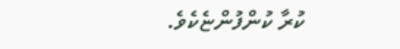ކުރާ ކުންފުންޏެކެވެ.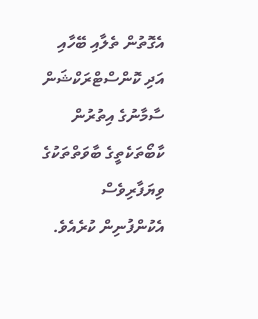އެގޮތުން ތެލާއި ބޭހާއި އަދި ކޮންސްޓްރަކްޝަން ސާމާނުގެ އިތުރުން ކާބޯތަކެތީގެ ބާވަތްތަކުގެ ވިޔަފާރިވެސް އެކުންފުނިން ކުރެއެވެ.